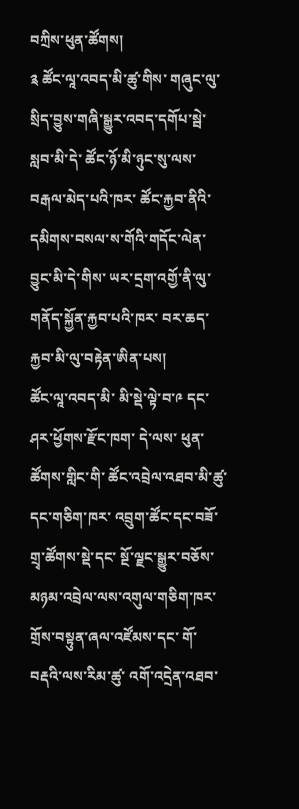བཀྲིས་ཕུན་ཚོགས།
༉ ཚོང་ལཱ་འབད་མི་ཚུ་གིས་ གཞུང་ལུ་ སྲིད་བྱུས་གཞི་སྒྱུར་འབད་དགོཔ་སྦེ་ སླབ་མི་དེ་ ཚོང་ཉོ་མི་ཉུང་སུ་ལས་བརྒལ་མེད་པའི་ཁར་ ཚོང་རྐྱབ་ནིའི་ དམིགས་བསལ་ས་གོའི་གདོང་ལེན་བྱུང་མི་དེ་གིས་ ཡར་དྲག་འགྱོ་ནི་ལུ་ གནོད་སྐྱོན་རྐྱབ་པའི་ཁར་ བར་ཆད་རྐྱབ་མི་ལུ་བརྟེན་ཨིན་པས།
ཚོང་ལཱ་འབད་མི་ མི་སྡེ་ལྟེ་བ་༩ དང་ ཤར་ཕྱོགས་རྫོང་ཁག་ དེ་ལས་ ཕུན་ཚོགས་གླིང་གི་ ཚོང་འབྲེལ་འཐབ་མི་ཚུ་དང་གཅིག་ཁར་ འབྲུག་ཚོང་དང་བཟོ་གྲྭ་ཚོགས་སྡེ་དང་ སྔོ་ལྗང་སྒྱུར་བཅོས་མཉམ་འབྲེལ་ལས་འགུལ་གཅིག་ཁར་ གྲོས་བསྟུན་ཞལ་འཛོམས་དང་ གོ་བརྡའི་ལས་རིམ་ཚུ་ འགོ་འདྲེན་འཐབ་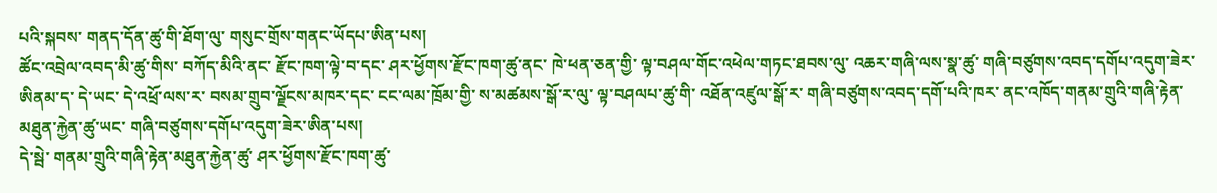པའི་སྐབས་ གནད་དོན་ཚུ་གི་ཐོག་ལུ་ གསུང་གྲོས་གནང་ཡོདཔ་ཨིན་པས།
ཚོང་འབྲེལ་འབད་མི་ཚུ་གིས་ བཀོད་མིའི་ནང་ རྫོང་ཁག་ལྟེ་བ་དང་ ཤར་ཕྱོགས་རྫོང་ཁག་ཚུ་ནང་ ཁེ་ཕན་ཅན་གྱི་ ལྟ་བཤལ་གོང་འཕེལ་གཏང་ཐབས་ལུ་ འཆར་གཞི་ལས་སྣ་ཚུ་ གཞི་བཙུགས་འབད་དགོཔ་འདུག་ཟེར་ཨིནམ་ད་ དེ་ཡང་ དེ་འཕྲོ་ལས་ར་ བསམ་གྲུབ་ལྗོངས་མཁར་དང་ ངང་ལམ་ཁྲོམ་གྱི་ ས་མཚམས་སྒོ་ར་ལུ་ ལྟ་བཤལཔ་ཚུ་གི་ འཐོན་འཛུལ་སྒོ་ར་ གཞི་བཙུགས་འབད་དགོ་པའི་ཁར་ ནང་འཁོད་གནམ་གྲུའི་གཞི་རྟེན་མཐུན་རྐྱེན་ཚུ་ཡང་ གཞི་བཙུགས་དགོཔ་འདུག་ཟེར་ཨིན་པས།
དེ་སྦེ་ གནམ་གྲུའི་གཞི་རྟེན་མཐུན་རྐྱེན་ཚུ་ ཤར་ཕྱོགས་རྫོང་ཁག་ཚུ་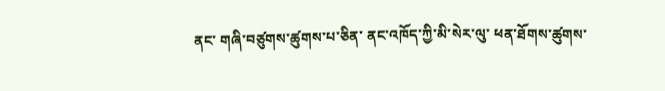ནང་ གཞི་བཙུགས་ཚུགས་པ་ཅིན་ ནང་འཁོད་ཀྱི་མི་སེར་ལུ་ ཕན་ཐོགས་ཚུགས་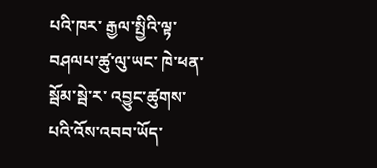པའི་ཁར་ རྒྱལ་སྤྱིའི་ལྟ་བཤལཔ་ཚུ་ལུ་ཡང་ ཁེ་ཕན་སྦོམ་སྦེ་ར་ འབྱུང་ཚུགས་པའི་འོས་འབབ་ཡོད་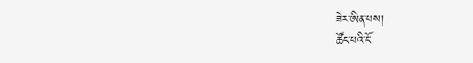ཟེར་ཨིན་པས།
ཚོང་པའི་ངོ་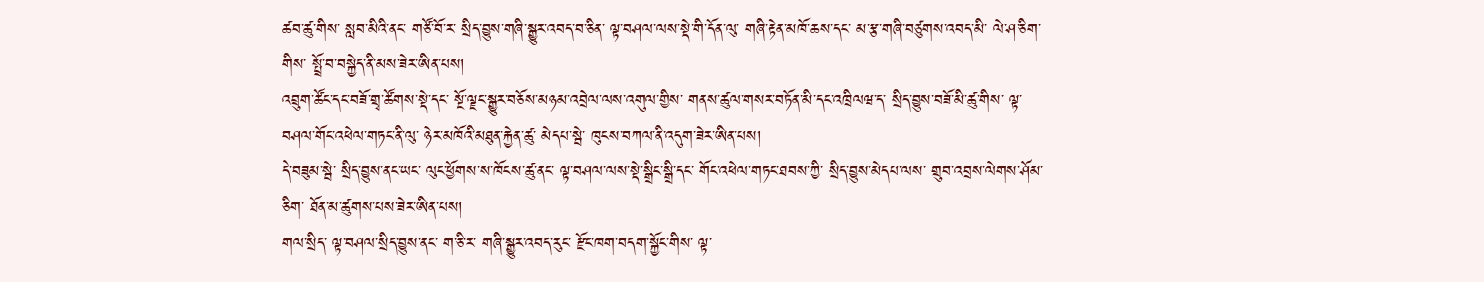ཚབ་ཚུ་གིས་ སླབ་མིའི་ནང་ གཙོ་བོ་ར་ སྲིད་བྱུས་གཞི་སྒྱུར་འབད་བ་ཅིན་ ལྟ་བཤལ་ལས་སྡེ་གི་དོན་ལུ་ གཞི་རྟེན་མཁོ་ཆས་དང་ མ་རྩ་གཞི་བཙུགས་འབད་མི་ ལེ་ཤ་ཅིག་གིས་ སྤྲོ་བ་བསྐྱེད་ནི་མས་ཟེར་ཨིན་པས།
འབྲུག་ཚོང་དང་བཟོ་གྲྭ་ཚོགས་སྡེ་དང་ སྔོ་ལྗང་སྒྱུར་བཅོས་མཉམ་འབྲེལ་ལས་འགུལ་གྱིས་ གནས་ཚུལ་གསར་བཏོན་མི་དང་འཁྲིལཝ་ད་ སྲིད་བྱུས་བཟོ་མི་ཚུ་གིས་ ལྟ་བཤལ་གོང་འཕེལ་གཏང་ནི་ལུ་ ཉེར་མཁོའི་མཐུན་རྐྱེན་ཚུ་ མེདཔ་སྦེ་ ཁུངས་བཀལ་ནི་འདུག་ཟེར་ཨིན་པས།
དེ་བཟུམ་སྦེ་ སྲིད་བྱུས་ནང་ཡང་ ལུང་ཕྱོགས་ས་ཁོངས་ཚུ་ནང་ ལྟ་བཤལ་ལས་སྡེ་སྒྲིང་སྒྲི་དང་ གོང་འཕེལ་གཏང་ཐབས་ཀྱི་ སྲིད་བྱུས་མེདཔ་ལས་ གྲུབ་འབྲས་ལེགས་ཤོམ་ཅིག་ ཐོན་མ་ཚུགས་པས་ཟེར་ཨིན་པས།
གལ་སྲིད་ ལྟ་བཤལ་སྲིད་བྱུས་ནང་ ག་ཅི་ར་ གཞི་སྒྱུར་འབད་རུང་ རྫོང་ཁག་བདག་སྐྱོང་གིས་ ལྟ་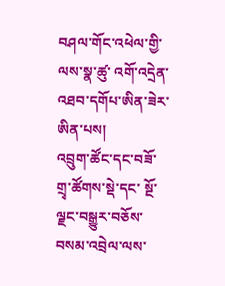བཤལ་གོང་འཕེལ་གྱི་ལས་སྣ་ཚུ་ འགོ་འདྲེན་འཐབ་དགོཔ་ཨིན་ཟེར་ཨིན་པས།
འབྲུག་ཚོང་དང་བཟོ་གྲྭ་ཚོགས་སྡེ་དང་ སྔོ་ལྗང་བསྒྱུར་བཅོས་བསམ་འབྲེལ་ལས་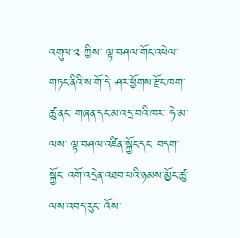འགུལ་༢ ཀྱིས་ ལྟ་བཤལ་གོང་འཕེལ་གཏང་ནིའི་ས་གོ་དེ་ ཤར་ཕྱོགས་རྫོང་ཁག་ཚུ་ནང་ གཞན་དང་མ་འདྲ་བའི་ཁར་ ཧེ་མ་ལས་ ལྟ་བཤལ་འཛིན་སྐྱོང་དང་ བདག་སྐྱོང་ འགོ་འདྲེན་འཐབ་པའི་ཉམས་མྱོང་ཚུ་ལས་འབད་རུང་ འོས་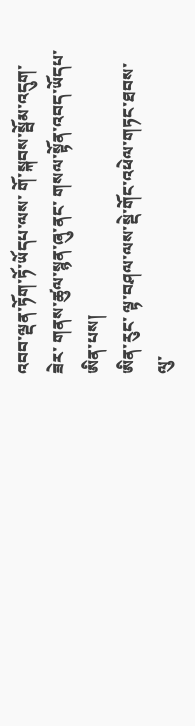འབབ་ལྡན་ཏོག་ཏོ་ཡོདཔ་ལས་ གོ་སྐབས་སྦོམ་འདུག་ཟེར་ གནས་ཚུལ་སྙན་ཞུ་ནང་ གསལ་སྟོན་འབད་ཡོདཔ་ཨིན་པས།
ཨིན་རུང་ ལྟ་བཤལ་ལས་སྡེ་གོང་འཕེལ་གཏང་ཐབས་ལུ་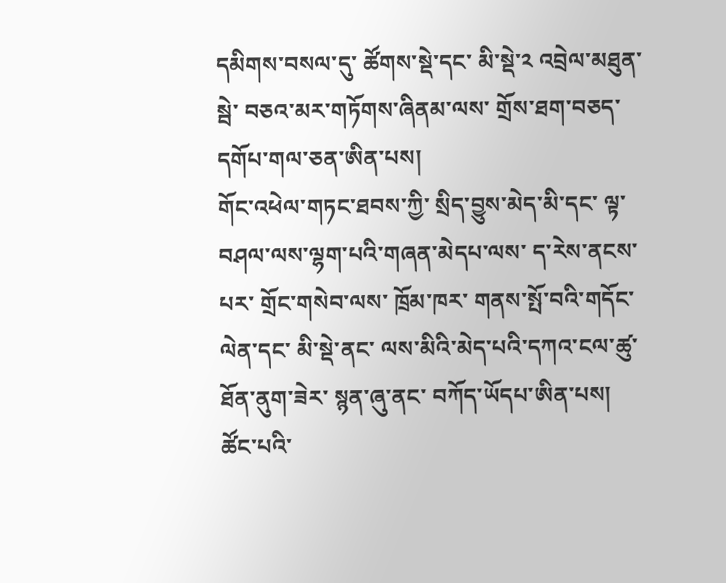དམིགས་བསལ་དུ་ ཚོགས་སྡེ་དང་ མི་སྡེ་༢ འབྲེལ་མཐུན་སྦེ་ བཅའ་མར་གཏོགས་ཞིནམ་ལས་ གྲོས་ཐག་བཅད་དགོཔ་གལ་ཅན་ཨིན་པས།
གོང་འཕེལ་གཏང་ཐབས་ཀྱི་ སྲིད་བྱུས་མེད་མི་དང་ ལྟ་བཤལ་ལས་ལྷག་པའི་གཞན་མེདཔ་ལས་ ད་རེས་ནངས་པར་ གྲོང་གསེབ་ལས་ ཁྲོམ་ཁར་ གནས་སྤོ་བའི་གདོང་ལེན་དང་ མི་སྡེ་ནང་ ལས་མིའི་མེད་པའི་དཀའ་ངལ་ཚུ་ ཐོན་ནུག་ཟེར་ སྙན་ཞུ་ནང་ བཀོད་ཡོདཔ་ཨིན་པས།
ཚོང་པའི་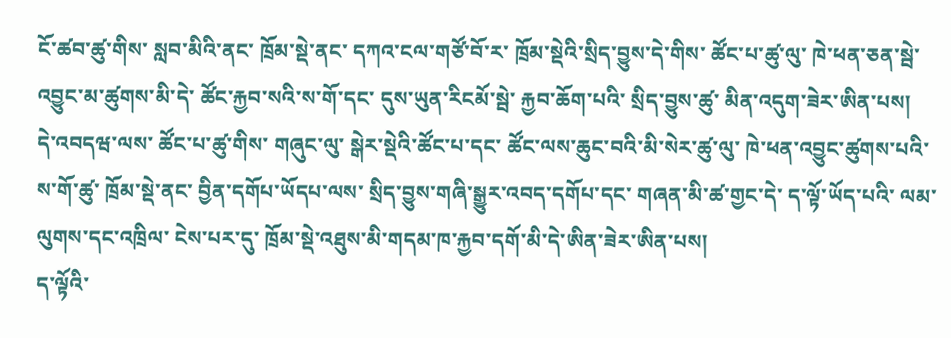ངོ་ཚབ་ཚུ་གིས་ སླབ་མིའི་ནང་ ཁྲོམ་སྡེ་ནང་ དཀའ་ངལ་གཙོ་བོ་ར་ ཁྲོམ་སྡེའི་སྲིད་བྱུས་དེ་གིས་ ཚོང་པ་ཚུ་ལུ་ ཁེ་ཕན་ཅན་སྦེ་ འབྱུང་མ་ཚུགས་མི་དེ་ ཚོང་རྐྱབ་སའི་ས་གོ་དང་ དུས་ཡུན་རིངམོ་སྦེ་ རྐྱབ་ཆོག་པའི་ སྲིད་བྱུས་ཚུ་ མིན་འདུག་ཟེར་ཨིན་པས།
དེ་འབདཝ་ལས་ ཚོང་པ་ཚུ་གིས་ གཞུང་ལུ་ སྒེར་སྡེའི་ཚོང་པ་དང་ ཚོང་ལས་ཆུང་བའི་མི་སེར་ཚུ་ལུ་ ཁེ་ཕན་འབྱུང་ཚུགས་པའི་ ས་གོ་ཚུ་ ཁྲོམ་སྡེ་ནང་ བྱིན་དགོཔ་ཡོདཔ་ལས་ སྲིད་བྱུས་གཞི་སྒྱུར་འབད་དགོཔ་དང་ གཞན་མི་ཚ་གྱང་དེ་ ད་ལྟོ་ཡོད་པའི་ ལམ་ལུགས་དང་འཁྲིལ་ ངེས་པར་དུ་ ཁྲོམ་སྡེ་འཐུས་མི་གདམ་ཁ་རྐྱབ་དགོ་མི་དེ་ཨིན་ཟེར་ཨིན་པས།
ད་ལྟོའི་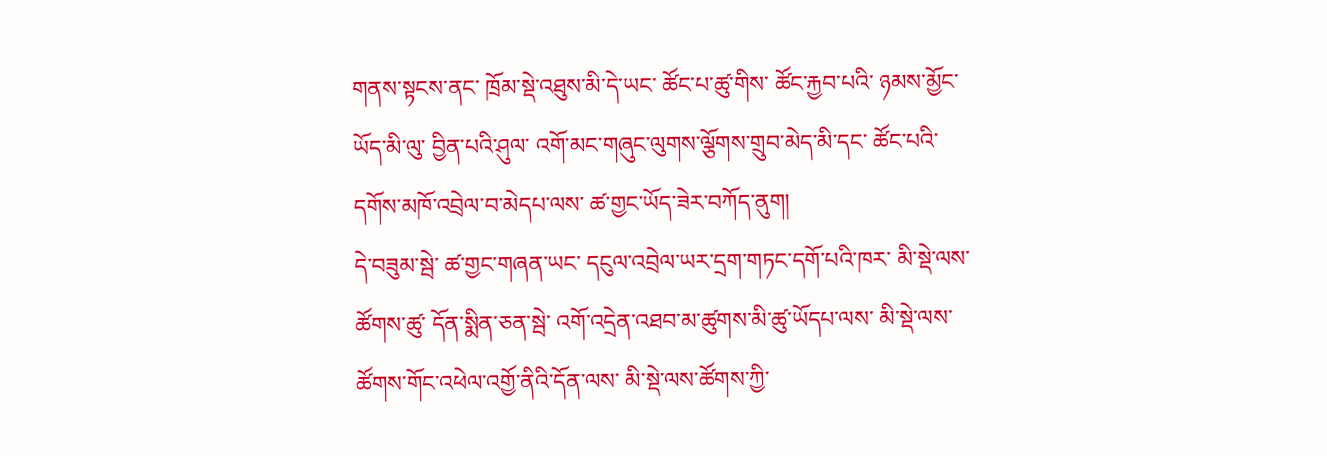གནས་སྟངས་ནང་ ཁྲོམ་སྡེ་འཐུས་མི་དེ་ཡང་ ཚོང་པ་ཚུ་གིས་ ཚོང་རྐྱབ་པའི་ ཉམས་མྱོང་ཡོད་མི་ལུ་ བྱིན་པའི་ཤུལ་ འགོ་མང་གཞུང་ལུགས་ལྕོགས་གྲུབ་མེད་མི་དང་ ཚོང་པའི་དགོས་མཁོ་འབྲེལ་བ་མེདཔ་ལས་ ཚ་གྱང་ཡོད་ཟེར་བཀོད་ནུག།
དེ་བཟུམ་སྦེ་ ཚ་གྱང་གཞན་ཡང་ དངུལ་འབྲེལ་ཡར་དྲག་གཏང་དགོ་པའི་ཁར་ མི་སྡེ་ལས་ཚོགས་ཚུ་ དོན་སྨིན་ཅན་སྦེ་ འགོ་འདྲེན་འཐབ་མ་ཚུགས་མི་ཚུ་ཡོདཔ་ལས་ མི་སྡེ་ལས་ཚོགས་གོང་འཕེལ་འགྱོ་ནིའི་དོན་ལས་ མི་སྡེ་ལས་ཚོགས་ཀྱི་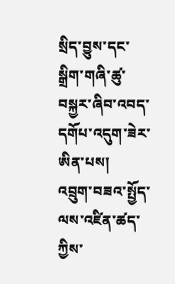སྲིད་བྱུས་དང་ སྒྲིག་གཞི་ཚུ་ བསྐྱར་ཞིབ་འབད་དགོཔ་འདུག་ཟེར་ཨིན་པས།
འབྲུག་བཟའ་སྤྱོད་ལས་འཛིན་ཚད་ཀྱིས་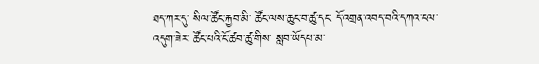ཐད་ཀར་དུ་ སིལ་ཚོང་རྐྱབ་མི་ ཚོང་ལས་ཆུང་བ་ཚུ་དང་ དོ་འགྲན་འབད་བའི་དཀའ་ངལ་འདུག་ཟེར་ ཚོང་པའི་ངོ་ཚབ་ཚུ་གིས་ སླབ་ཡོདཔ་མ་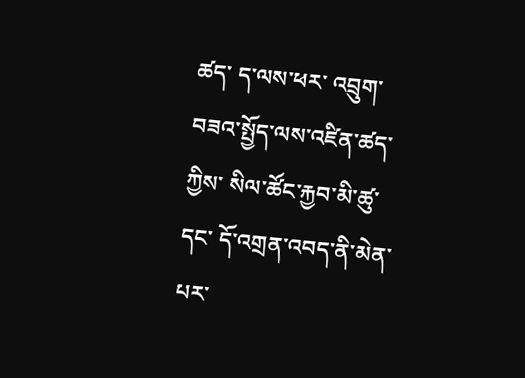ཚད་ ད་ལས་ཕར་ འབྲུག་བཟའ་སྤྱོད་ལས་འཛིན་ཚད་ཀྱིས་ སིལ་ཚོང་རྐྱབ་མི་ཚུ་དང་ དོ་འགྲན་འབད་ནི་མེན་པར་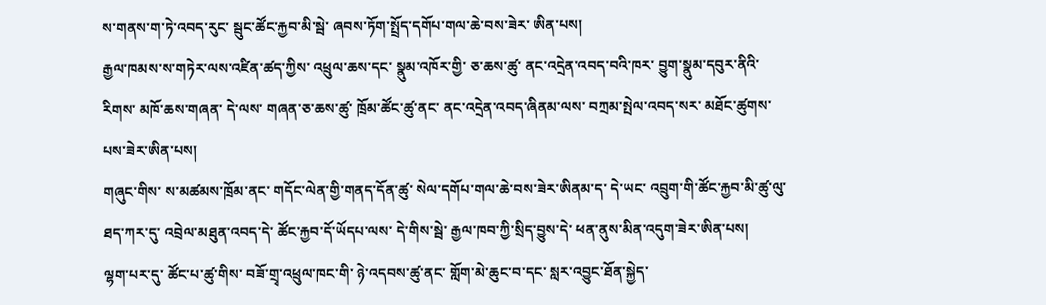ས་གནས་ག་ཏེ་འབད་རུང་ སྦུང་ཚོང་རྐྱབ་མི་སྦེ་ ཞབས་ཏོག་སྤྲོད་དགོཔ་གལ་ཆེ་བས་ཟེར་ ཨིན་པས།
རྒྱལ་ཁམས་ས་གཏེར་ལས་འཛིན་ཚད་ཀྱིས་ འཕྲུལ་ཆས་དང་ སྣུམ་འཁོར་གྱི་ ཅ་ཆས་ཚུ་ ནང་འདྲེན་འབད་བའི་ཁར་ བྱུག་སྣུམ་དབུར་ནིའི་རིགས་ མཁོ་ཆས་གཞན་ དེ་ལས་ གཞན་ཅ་ཆས་ཚུ་ ཁྲོམ་ཚོང་ཚུ་ནང་ ནང་འདྲེན་འབད་ཞིནམ་ལས་ བཀྲམ་སྤེལ་འབད་སར་ མཐོང་ཚུགས་པས་ཟེར་ཨིན་པས།
གཞུང་གིས་ ས་མཚམས་ཁྲོམ་ནང་ གདོང་ལེན་གྱི་གནད་དོན་ཚུ་ སེལ་དགོཔ་གལ་ཆེ་བས་ཟེར་ཨིནམ་ད་ དེ་ཡང་ འབྲུག་གི་ཚོང་རྐྱབ་མི་ཚུ་ལུ་ ཐད་ཀར་དུ་ འབྲེལ་མཐུན་འབད་དེ་ ཚོང་རྐྱབ་དོ་ཡོདཔ་ལས་ དེ་གིས་སྦེ་ རྒྱལ་ཁབ་ཀྱི་སྲིད་བྱུས་དེ་ ཕན་ནུས་མིན་འདུག་ཟེར་ཨིན་པས།
ལྷག་པར་དུ་ ཚོང་པ་ཚུ་གིས་ བཟོ་གྲྭ་འཕྲུལ་ཁང་གི་ ཉེ་འདབས་ཚུ་ནང་ གློག་མེ་ཆུང་བ་དང་ སླར་འབྱུང་ཐོན་སྐྱེད་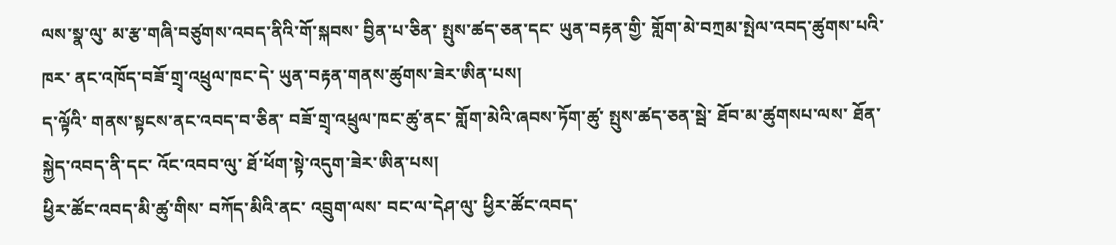ལས་སྣ་ལུ་ མ་རྩ་གཞི་བཙུགས་འབད་ནིའི་གོ་སྐབས་ བྱིན་པ་ཅིན་ སྤུས་ཚད་ཅན་དང་ ཡུན་བརྟན་གྱི་ གློག་མེ་བཀྲམ་སྤེལ་འབད་ཚུགས་པའི་ཁར་ ནང་འཁོད་བཟོ་གྲྭ་འཕྲུལ་ཁང་དེ་ ཡུན་བརྟན་གནས་ཚུགས་ཟེར་ཨིན་པས།
ད་ལྟོའི་ གནས་སྟངས་ནང་འབད་བ་ཅིན་ བཟོ་གྲྭ་འཕྲུལ་ཁང་ཚུ་ནང་ གློག་མེའི་ཞབས་ཏོག་ཚུ་ སྤུས་ཚད་ཅན་སྦེ་ ཐོབ་མ་ཚུགསཔ་ལས་ ཐོན་སྐྱེད་འབད་ནི་དང་ འོང་འབབ་ལུ་ ཐོ་ཕོག་སྟེ་འདུག་ཟེར་ཨིན་པས།
ཕྱིར་ཚོང་འབད་མི་ཚུ་གིས་ བཀོད་མིའི་ནང་ འབྲུག་ལས་ བང་ལ་དེཤ་ལུ་ ཕྱིར་ཚོང་འབད་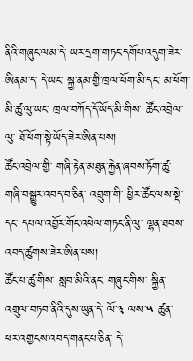ནིའི་གཞུང་ལམ་དེ་ ཡར་དྲག་གཏང་དགོཔ་འདུག་ཟེར་ཨིནམ་ད་ དེ་ཡང་ སྐྱ་ནམ་གྱི་ཁྲལ་ཕོག་མི་དང་ མ་ཕོག་མི་ཚུ་ལུ་ཡང་ ཁྲལ་བཀོད་དོ་ཡོད་མི་གིས་ ཚོང་འབྲེལ་ལུ་ ཐོ་ཕོག་སྟེ་ཡོད་ཟེར་ཨིན་པས།
ཚོང་འབྲེལ་གྱི་ གཞི་རྟེན་མཐུན་རྐྱེན་ཞབས་ཏོག་ཚུ་ གཞི་བསྒྱུར་འབད་བ་ཅིན་ འབྲུག་གི་ ཕྱིར་ཚོང་ལས་སྡེ་དང་ དཔལ་འབྱོར་གོང་འཕེལ་གཏང་ནི་ལུ་ ལྷན་ཐབས་འབད་ཚུགས་ཟེར་ཨིན་པས།
ཚོང་པ་ཚུ་གིས་ སླབ་མིའི་ནང་ གཞུང་གིས་ སྐྱིན་འགྲུལ་བཏབ་ནིའི་དུས་ཡུན་དེ་ ལོ་༣ ལས་༥ ཚུན་ ཕར་འགྱངས་འབད་གནང་པ་ཅིན་ དེ་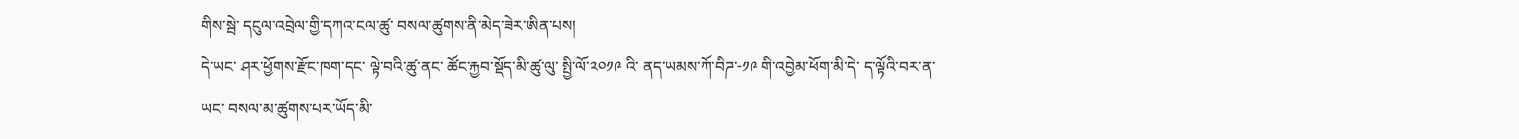གིས་སྦེ་ དངུལ་འབྲེལ་གྱི་དཀའ་ངལ་ཚུ་ བསལ་ཚུགས་ནི་མེད་ཟེར་ཨིན་པས།
དེ་ཡང་ ཤར་ཕྱོགས་རྫོང་ཁག་དང་ ལྟེ་བའི་ཚུ་ནང་ ཚོང་རྐྱབ་སྡོད་མི་ཚུ་ལུ་ སྤྱི་ལོ་༢༠༡༩ འི་ ནད་ཡམས་ཀོ་བིཌ་-༡༩ གི་འབྱེམ་ཕོག་མི་དེ་ ད་ལྟོའི་བར་ན་ཡང་ བསལ་མ་ཚུགས་པར་ཡོད་མི་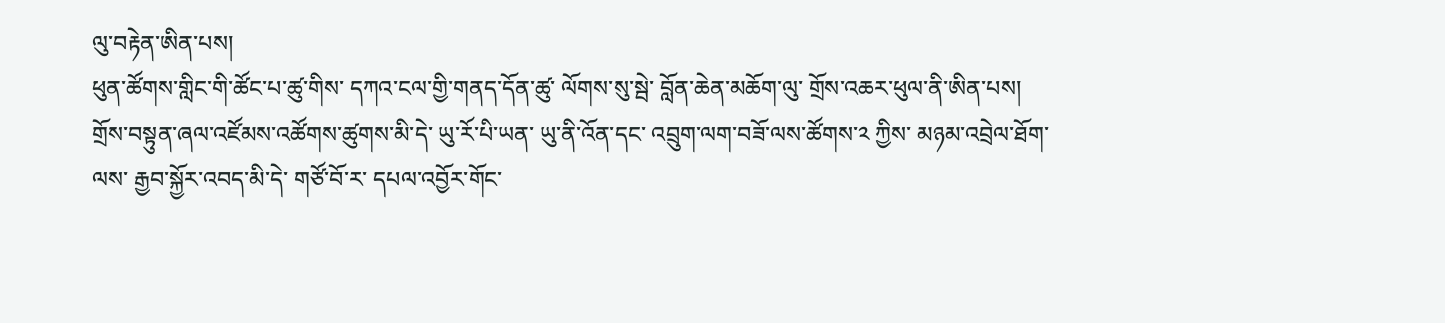ལུ་བརྟེན་ཨིན་པས།
ཕུན་ཚོགས་གླིང་གི་ཚོང་པ་ཚུ་གིས་ དཀའ་ངལ་གྱི་གནད་དོན་ཚུ་ ལོགས་སུ་སྦེ་ བློན་ཆེན་མཆོག་ལུ་ གྲོས་འཆར་ཕུལ་ནི་ཨིན་པས།
གྲོས་བསྟུན་ཞལ་འཛོམས་འཚོགས་ཚུགས་མི་དེ་ ཡུ་རོ་པི་ཡན་ ཡུ་ནི་འོན་དང་ འབྲུག་ལག་བཟོ་ལས་ཚོགས་༢ ཀྱིས་ མཉམ་འབྲེལ་ཐོག་ལས་ རྒྱབ་སྐྱོར་འབད་མི་དེ་ གཙོ་བོ་ར་ དཔལ་འབྱོར་གོང་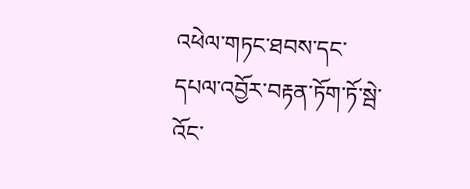འཕེལ་གཏང་ཐབས་དང་ དཔལ་འབྱོར་བརྟན་ཏོག་ཏོ་སྦེ་ འོང་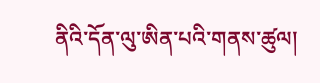ནིའི་དོན་ལུ་ཨིན་པའི་གནས་ཚུལ།